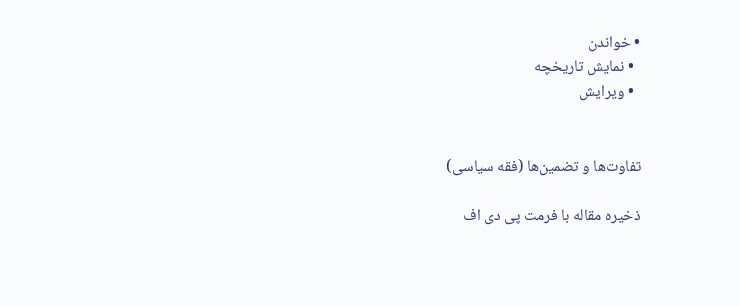• خواندن
  • نمایش تاریخچه
  • ویرایش


تفاوت‌ها و تضمین‌ها (فقه سیاسی)

ذخیره مقاله با فرمت پی دی اف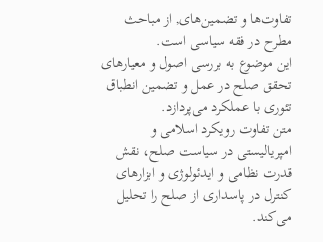تفاوت‌ها و تضمین‌های, از مباحث مطرح در فقه سیاسی است.
این موضوع به بررسی اصول و معیارهای تحقق صلح در عمل و تضمین انطباق تئوری با عملکرد می‌پردازد.
متن تفاوت رویکرد اسلامی و امپریالیستی در سیاست صلح، نقش قدرت نظامی و ایدئولوژی و ابزارهای کنترل در پاسداری از صلح را تحلیل می‌کند.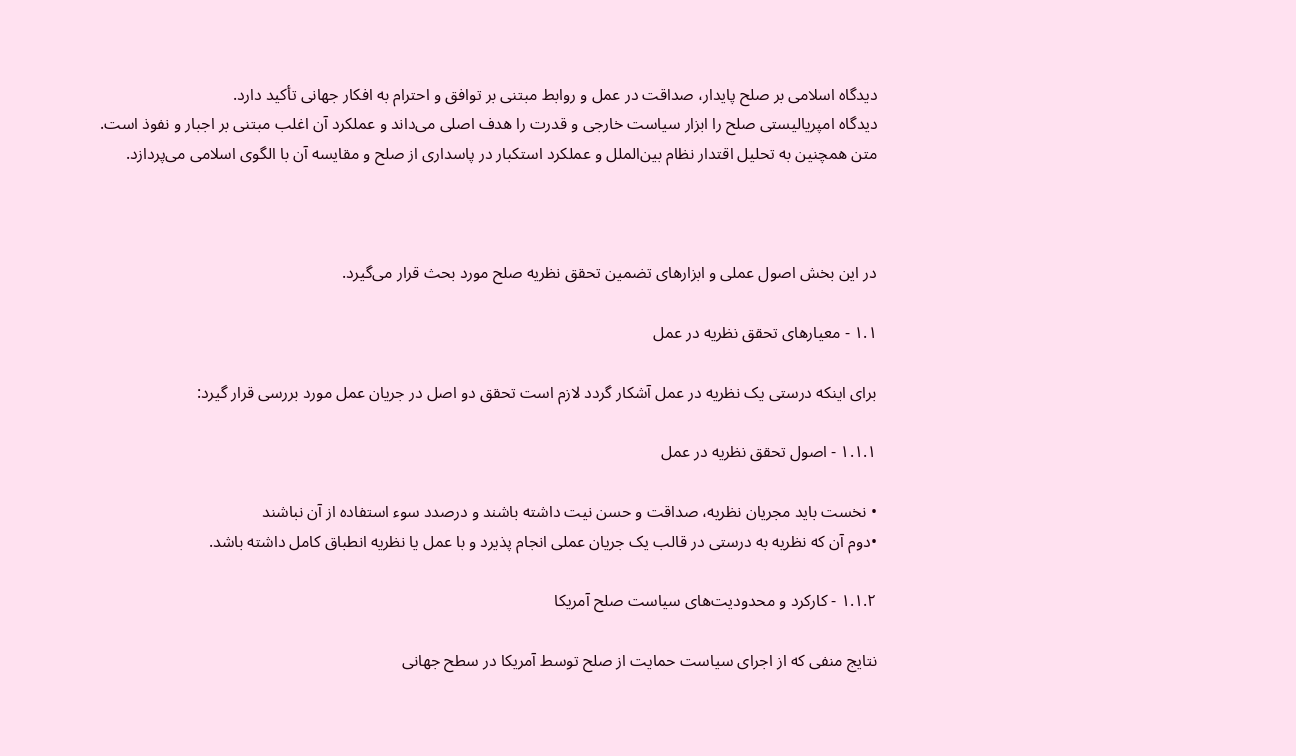دیدگاه اسلامی بر صلح پایدار، صداقت در عمل و روابط مبتنی بر توافق و احترام به افکار جهانی تأکید دارد.
دیدگاه امپریالیستی صلح را ابزار سیاست خارجی و قدرت را هدف اصلی می‌داند و عملکرد آن اغلب مبتنی بر اجبار و نفوذ است.
متن همچنین به تحلیل اقتدار نظام بین‌الملل و عملکرد استکبار در پاسداری از صلح و مقایسه آن با الگوی اسلامی می‌پردازد.



در این بخش اصول عملی و ابزارهای تضمین تحقق نظریه صلح مورد بحث قرار می‌گیرد.

۱.۱ - معیارهای تحقق نظریه در عمل

برای اینکه درستی یک نظریه در عمل آشکار گردد لازم است تحقق دو اصل در جریان عمل مورد بررسی قرار گیرد:

۱.۱.۱ - اصول تحقق نظریه در عمل

• نخست باید مجریان نظریه، صداقت و حسن نیت داشته باشند و درصدد سوء استفاده از آن نباشند
•دوم آن که نظریه به درستی در قالب یک جریان عملی انجام پذیرد و با عمل یا نظریه انطباق کامل داشته باشد.

۱.۱.۲ - کارکرد و محدودیت‌های سیاست صلح آمریکا

نتایج منفی که از اجرای سیاست حمایت از صلح توسط آمریکا در سطح جهانی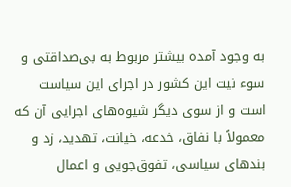به وجود آمده بیشتر مربوط به بی‌صداقتی و سوء نیت این کشور در اجرای این سیاست است و از سوی دیگر شیوه‌های اجرایی آن که معمولاً با نفاق، خدعه، خیانت، تهدید، زد و بندهای سیاسی، تفوق‌جویی و اعمال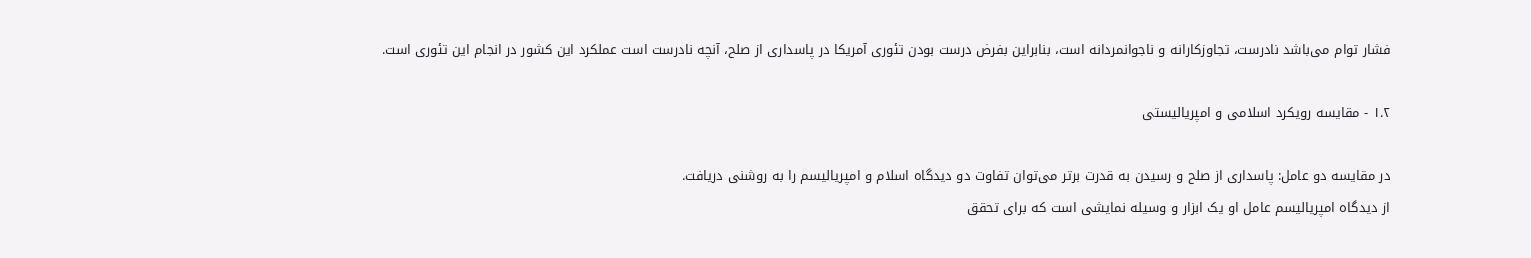فشار توام می‌باشد نادرست، تجاوزکارانه و ناجوانمردانه است، بنابراین بفرض درست بودن تئوری آمریکا در پاسداری از صلح، آنچه نادرست است عملکرد این کشور در انجام این تئوری است.

۱.۲ - مقایسه رویکرد اسلامی و امپریالیستی

در مقایسه دو عامل: پاسداری از صلح و رسیدن به قدرت برتر می‌توان تفاوت دو دیدگاه اسلام و امپریالیسم را به روشنی دریافت.
از دیدگاه امپریالیسم عامل او یک ابزار و وسیله نمایشی است که برای تحقق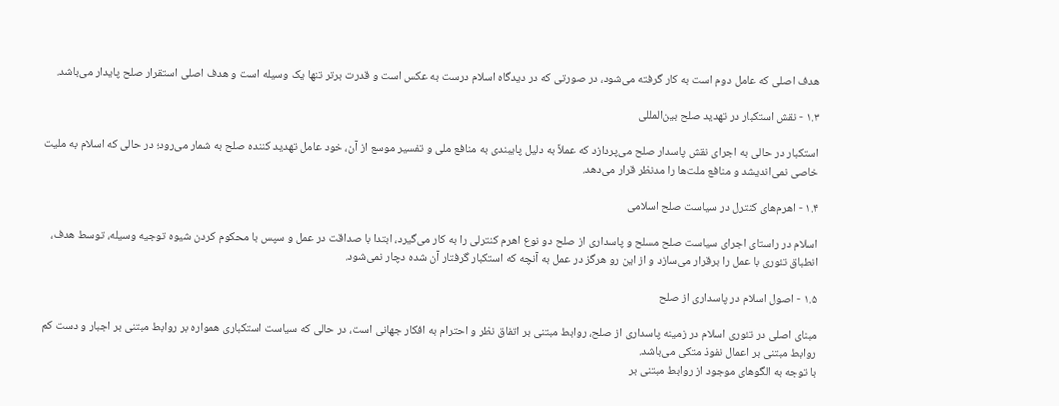هدف اصلی که عامل دوم است به کار گرفته می‌شود، در صورتی که در دیدگاه اسلام درست به عکس است و قدرت برتر تنها یک وسیله است و هدف اصلی استقرار صلح پایدار می‌باشد.

۱.۳ - نقش استکبار در تهدید صلح بین‌المللی

استکبار در حالی به اجرای نقش پاسدار صلح می‌پردازد که عملاً به دلیل پایبندی به منافع ملی و تفسیر موسع از آن، خود عامل تهدید کننده صلح به شمار می‌رود؛ در حالی که اسلام به ملیت خاصی نمی‌اندیشد و منافع ملت‌ها را مدنظر قرار می‌دهد.

۱.۴ - اهرم‌های کنترل در سیاست صلح اسلامی

اسلام در راستای اجرای سیاست صلح مسلح و پاسداری از صلح دو نوع اهرم کنترلی را به کار می‌گیرد، ابتدا با صداقت در عمل و سپس با محکوم کردن شیوه توجیه وسیله، توسط هدف، انطباق تئوری با عمل را برقرار می‌سازد و از این رو هرگز در عمل به آنچه که استکبار گرفتار آن شده دچار نمی‌شود.

۱.۵ - اصول اسلام در پاسداری از صلح

مبنای اصلی در تئوری اسلام در زمینه پاسداری از صلح، روابط مبتنی بر اتفاق نظر و احترام به افکار جهانی است، در حالی که سیاست استکباری همواره بر روابط مبتنی بر اجبار و دست کم روابط مبتنی بر اعمال نفوذ متکی می‌باشد.
با توجه به الگوهای موجود از روابط مبتنی بر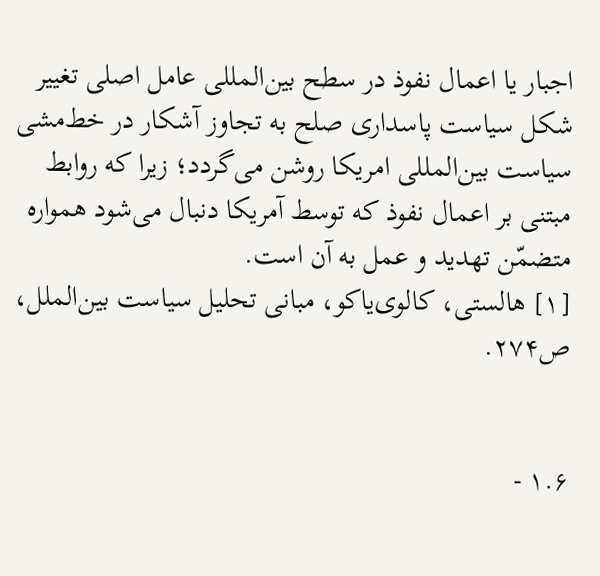اجبار یا اعمال نفوذ در سطح بین‌المللی عامل اصلی تغییر شکل سیاست پاسداری صلح به تجاوز آشکار در خط‌مشی سیاست بین‌المللی امریکا روشن می‌گردد؛ زیرا که روابط مبتنی بر اعمال نفوذ که توسط آمریکا دنبال می‌شود همواره متضمّن تهدید و عمل به آن است.
[۱] هالستی، کالوی‌یاکو، مبانی تحلیل سیاست بین‌الملل، ص۲۷۴.


۱.۶ -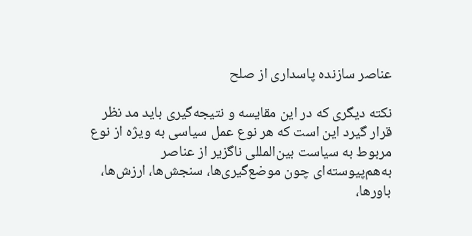عناصر سازنده پاسداری از صلح

نکته دیگری که در این مقایسه و نتیجه‌گیری باید مد نظر قرار گیرد این است که هر نوع عمل سیاسی به ویژه از نوع مربوط به سیاست بین‌المللی ناگزیر از عناصر به‌هم‌پیوسته‌ای چون موضع‌گیری‌ها، سنجش‌ها، ارزش‌ها، باورها،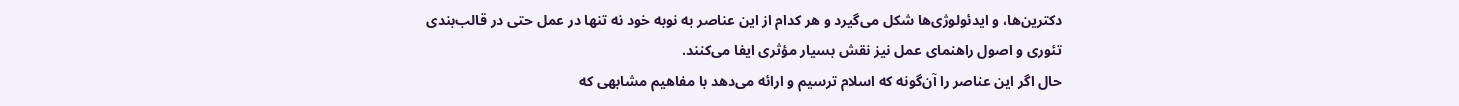دکترین‌ها، و ایدئولوژی‌ها شکل می‌گیرد و هر کدام از این عناصر به نوبه خود نه تنها در عمل حتی در قالب‌بندی تئوری و اصول راهنمای عمل نیز نقش بسیار مؤثری ایفا می‌کنند.
حال اگر این عناصر را آن‌گونه که اسلام ترسیم و ارائه می‌دهد با مفاهیم مشابهی که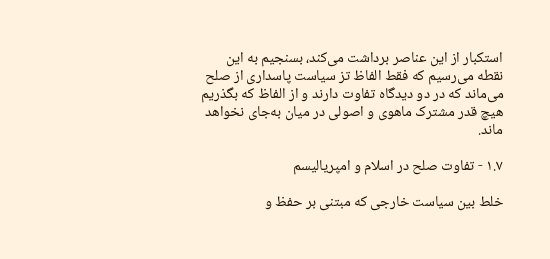استکبار از این عناصر برداشت می‌کند، بسنجیم به این نقطه می‌رسیم که فقط الفاظ تز سیاست پاسداری از صلح می‌ماند که در دو دیدگاه تفاوت دارند و از الفاظ که بگذریم هیچ قدر مشترک ماهوی و اصولی در میان به‌جای نخواهد ماند.

۱.۷ - تفاوت صلح در اسلام و امپریالیسم

خلط بین سیاست خارجی که مبتنی بر حفظ و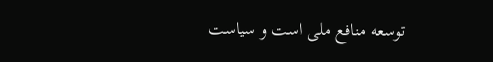توسعه منافع ملی است و سیاست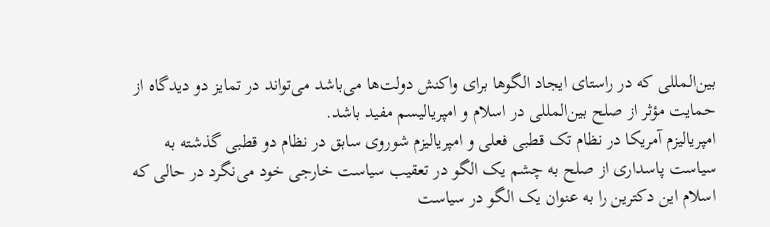بین‌المللی که در راستای ایجاد الگوها برای واکنش دولت‌ها می‌باشد می‌تواند در تمایز دو دیدگاه از حمایت مؤثر از صلح بین‌المللی در اسلام و امپریالیسم مفید باشد.
امپریالیزم آمریکا در نظام تک قطبی فعلی و امپریالیزم شوروی سابق در نظام دو قطبی گذشته به سیاست پاسداری از صلح به چشم یک الگو در تعقیب سیاست خارجی خود می‌نگرد در حالی که اسلام این دکترین را به عنوان یک الگو در سیاست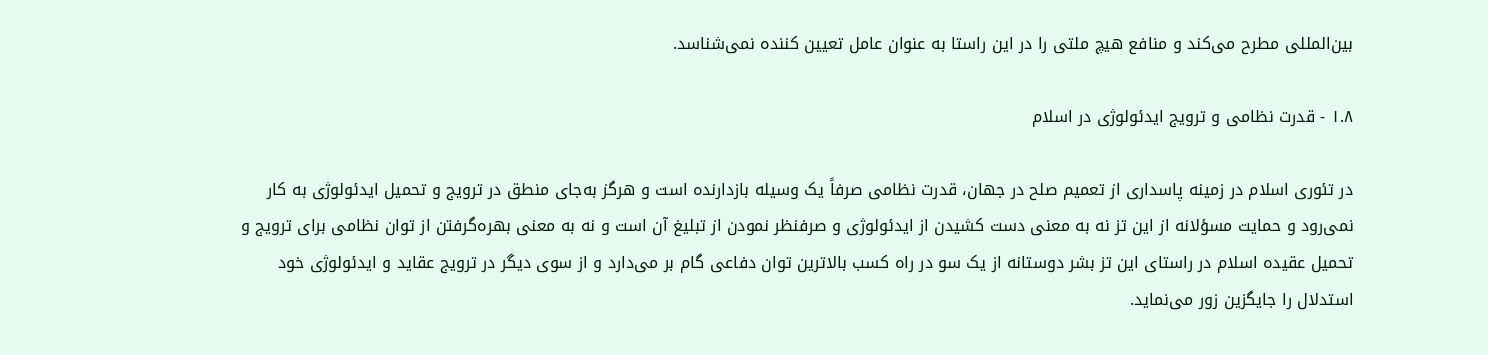بین‌المللی مطرح می‌کند و منافع هیچ ملتی را در این راستا به عنوان عامل تعیین کننده نمی‌شناسد.

۱.۸ - قدرت نظامی و ترویج ایدئولوژی در اسلام

در تئوری اسلام در زمینه پاسداری از تعمیم صلح در جهان، قدرت نظامی صرفاً یک وسیله بازدارنده است و هرگز به‌جای منطق در ترویج و تحمیل ایدئولوژی به کار نمی‌رود و حمایت مسؤلانه از این تز نه به معنی دست کشیدن از ایدئولوژی و صرفنظر نمودن از تبلیغ آن است و نه به معنی بهره‌گرفتن از توان نظامی برای ترویج و تحمیل عقیده اسلام در راستای این تز بشر دوستانه از یک سو در راه کسب بالاترین توان دفاعی گام بر می‌دارد و از سوی دیگر در ترویج عقاید و ایدئولوژی خود استدلال را جایگزین زور می‌نماید.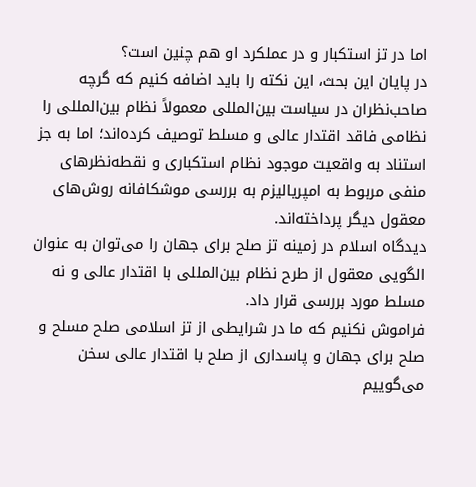اما در تز استکبار و در عملکرد او هم چنین است‌؟
در پایان این بحث، این نکته را باید اضافه کنیم که گرچه صاحب‌نظران در سیاست بین‌المللی معمولاً نظام بین‌المللی را نظامی فاقد اقتدار عالی و مسلط توصیف کرده‌اند؛ اما به جز استناد به واقعیت موجود نظام استکباری و نقطه‌نظرهای منفی مربوط به امپریالیزم به بررسی موشکافانه روش‌های معقول دیگر پرداخته‌اند.
دیدگاه اسلام در زمینه تز صلح برای جهان را می‌توان به عنوان الگویی معقول از طرح نظام بین‌المللی با اقتدار عالی و نه مسلط مورد بررسی قرار داد.
فراموش نکنیم که ما در شرایطی از تز اسلامی صلح مسلح و صلح برای جهان و پاسداری از صلح با اقتدار عالی سخن می‌گوییم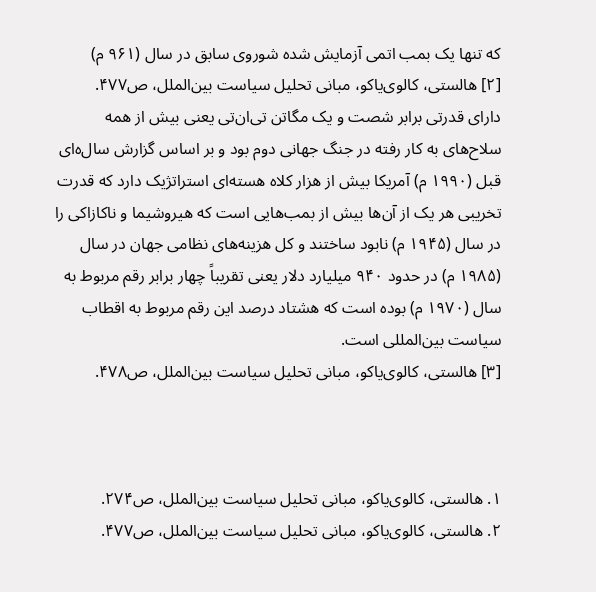که تنها یک بمب اتمی آزمایش شده شوروی سابق در سال (۹۶۱ م)
[۲] هالستی، کالوی‌یاکو، مبانی تحلیل سیاست بین‌الملل، ص۴۷۷.
دارای قدرتی برابر شصت و یک مگاتن تی‌ان‌تی یعنی بیش از همه سلاح‌های به کار رفته در جنگ جهانی دوم بود و بر اساس گزارش سال‌ه‌ای قبل (۱۹۹۰ م) آمریکا بیش از هزار کلاه هسته‌ای استراتژیک دارد که قدرت تخریبی هر یک از آن‌ها بیش از بمب‌هایی است که هیروشیما و ناکازاکی را در سال (۱۹۴۵ م) نابود ساختند و کل هزینه‌های نظامی جهان در سال (۱۹۸۵ م) در حدود ۹۴۰ میلیارد دلار یعنی تقریباً چهار برابر رقم مربوط به سال (۱۹۷۰ م) بوده است که هشتاد درصد این رقم مربوط به اقطاب سیاست بین‌المللی است.
[۳] هالستی، کالوی‌یاکو، مبانی تحلیل سیاست بین‌الملل، ص۴۷۸.



۱. هالستی، کالوی‌یاکو، مبانی تحلیل سیاست بین‌الملل، ص۲۷۴.
۲. هالستی، کالوی‌یاکو، مبانی تحلیل سیاست بین‌الملل، ص۴۷۷.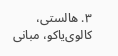۳. هالستی، کالوی‌یاکو، مبانی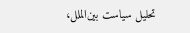تحلیل سیاست بین‌الملل،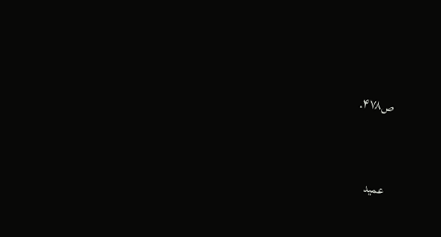ص۴۷۸.



عمید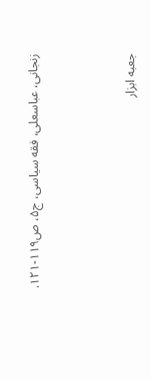زنجانی، عباسعلی، فقه سیاسی، ج۵، ص۱۱۹-۱۲۱.



جعبه ابزار